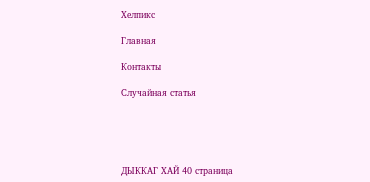Хелпикс

Главная

Контакты

Случайная статья





ДЫККАГ ХАЙ 40 страница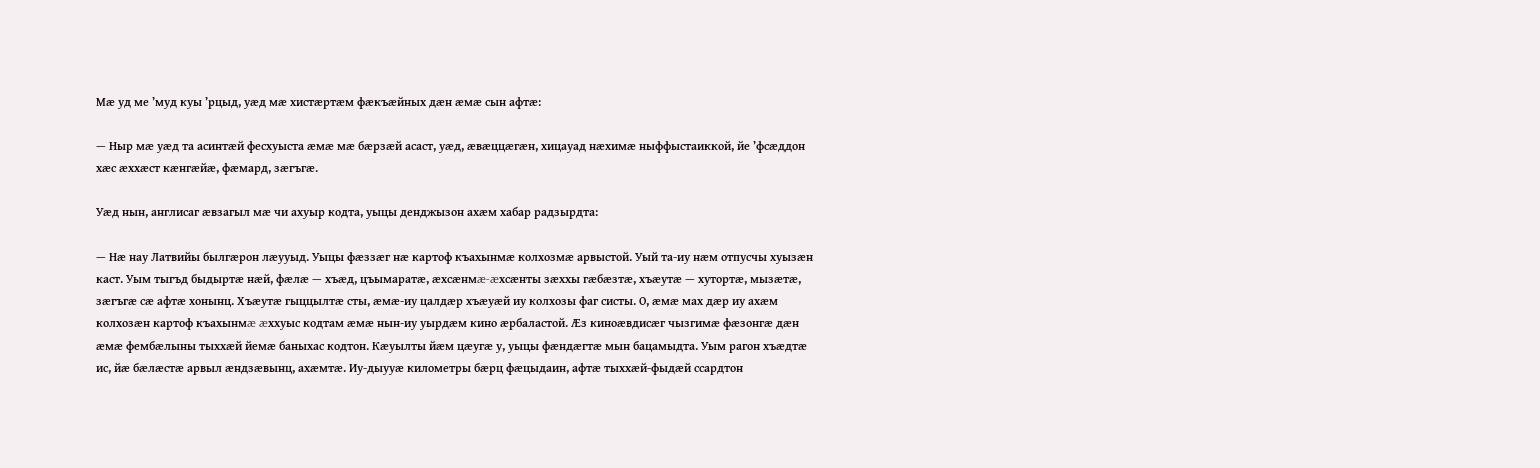Мæ уд ме ’муд куы ’рцыд, уæд мæ хистæртæм фæкъæйных дæн æмæ сын афтæ:

— Ныр мæ уæд та асинтæй фесхуыста æмæ мæ бæрзæй асаст, уæд, æвæццæгæн, хицауад нæхимæ ныффыстаиккой, йе ’фсæддон хæс æххæст кæнгæйæ, фæмард, зæгъгæ.

Уæд нын, англисаг æвзагыл мæ чи ахуыр кодта, уыцы денджызон ахæм хабар радзырдта:

— Нæ нау Латвийы былгæрон лæууыд. Уыцы фæззæг нæ картоф къахынмæ колхозмæ арвыстой. Уый та-иу нæм отпусчы хуызæн каст. Уым тыгъд быдыртæ нæй, фæлæ — хъæд, цъымаратæ, æхсæнмæ-æхсæнты зæххы гæбæзтæ, хъæутæ — хутортæ, мызæтæ, зæгъгæ сæ афтæ хонынц. Хъæутæ гыццылтæ сты, æмæ-иу цалдæр хъæуæй иу колхозы фаг систы. О, æмæ мах дæр иу ахæм колхозæн картоф къахынмæ æххуыс кодтам æмæ нын-иу уырдæм кино æрбаластой. Æз киноæвдисæг чызгимæ фæзонгæ дæн æмæ фембæлыны тыххæй йемæ баныхас кодтон. Кæуылты йæм цæугæ у, уыцы фæндæгтæ мын бацамыдта. Уым рагон хъæдтæ ис, йæ бæлæстæ арвыл æндзæвынц, ахæмтæ. Иу-дыууæ километры бæрц фæцыдаин, афтæ тыххæй-фыдæй ссардтон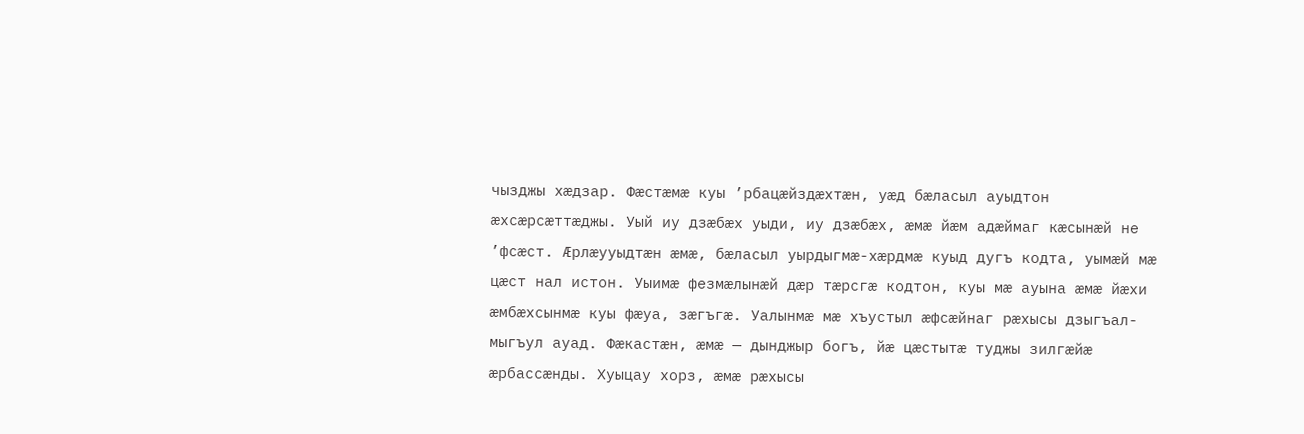чызджы хæдзар. Фæстæмæ куы ’рбацæйздæхтæн, уæд бæласыл ауыдтон æхсæрсæттæджы. Уый иу дзæбæх уыди, иу дзæбæх, æмæ йæм адæймаг кæсынæй не ’фсæст. Æрлæууыдтæн æмæ, бæласыл уырдыгмæ-хæрдмæ куыд дугъ кодта, уымæй мæ цæст нал истон. Уыимæ фезмæлынæй дæр тæрсгæ кодтон, куы мæ ауына æмæ йæхи æмбæхсынмæ куы фæуа, зæгъгæ. Уалынмæ мæ хъустыл æфсæйнаг рæхысы дзыгъал-мыгъул ауад. Фæкастæн, æмæ — дынджыр богъ, йæ цæстытæ туджы зилгæйæ æрбассæнды. Хуыцау хорз, æмæ рæхысы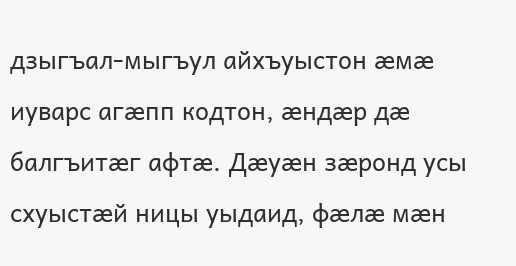дзыгъал-мыгъул айхъуыстон æмæ иуварс агæпп кодтон, æндæр дæ балгъитæг афтæ. Дæуæн зæронд усы схуыстæй ницы уыдаид, фæлæ мæн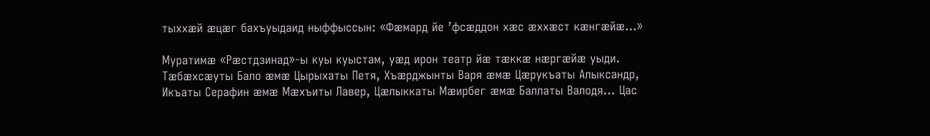тыххæй æцæг бахъуыдаид ныффыссын: «Фæмард йе ’фсæддон хæс æххæст кæнгæйæ...»

Муратимæ «Рæстдзинад»-ы куы куыстам, уæд ирон театр йæ тæккæ нæргæйæ уыди. Тæбæхсæуты Бало æмæ Цырыхаты Петя, Хъæрджынты Варя æмæ Цæрукъаты Алыксандр, Икъаты Серафин æмæ Мæхъиты Лавер, Цæлыккаты Мæирбег æмæ Баллаты Валодя... Цас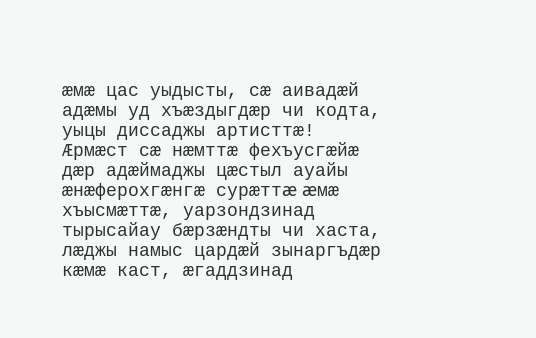æмæ цас уыдысты, сæ аивадæй адæмы уд хъæздыгдæр чи кодта, уыцы диссаджы артисттæ! Æрмæст сæ нæмттæ фехъусгæйæ дæр адæймаджы цæстыл ауайы æнæферохгæнгæ сурæттæ æмæ хъысмæттæ, уарзондзинад тырысайау бæрзæндты чи хаста, лæджы намыс цардæй зынаргъдæр кæмæ каст, æгаддзинад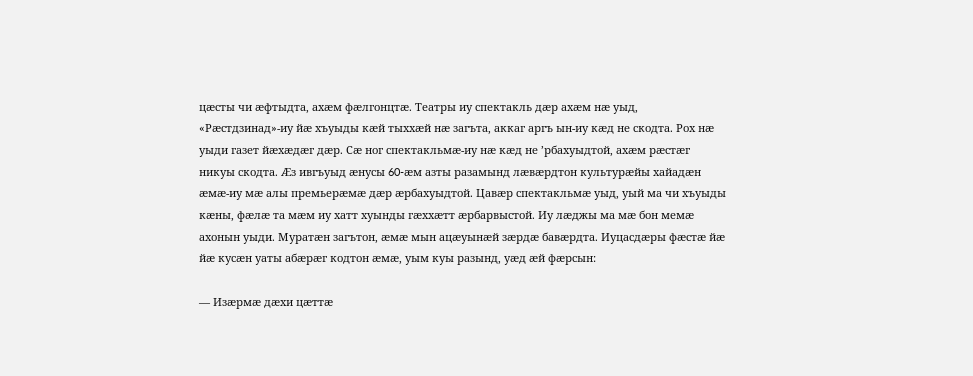цæсты чи æфтыдта, ахæм фæлгонцтæ. Театры иу спектакль дæр ахæм нæ уыд, «Рæстдзинад»-иу йæ хъуыды кæй тыххæй нæ загъта, аккаг аргъ ын-иу кæд не скодта. Рох нæ уыди газет йæхæдæг дæр. Сæ ног спектакльмæ-иу нæ кæд не ’рбахуыдтой, ахæм рæстæг никуы скодта. Æз ивгъуыд æнусы 60-æм азты разамынд лæвæрдтон культурæйы хайадæн æмæ-иу мæ алы премьерæмæ дæр æрбахуыдтой. Цавæр спектакльмæ уыд, уый ма чи хъуыды кæны, фæлæ та мæм иу хатт хуынды гæххæтт æрбарвыстой. Иу лæджы ма мæ бон мемæ ахонын уыди. Муратæн загътон, æмæ мын ацæуынæй зæрдæ бавæрдта. Иуцасдæры фæстæ йæ йæ кусæн уаты абæрæг кодтон æмæ, уым куы разынд, уæд æй фæрсын:

— Изæрмæ дæхи цæттæ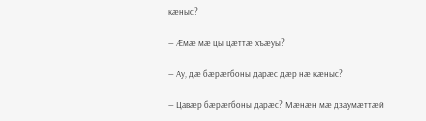кæныс?

— Æмæ мæ цы цæттæ хъæуы?

— Ау, дæ бæрæгбоны дарæс дæр нæ кæныс?

— Цавæр бæрæгбоны дарæс? Мæнæн мæ дзаумæттæй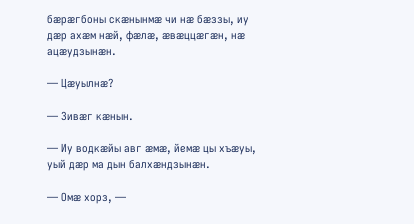бæрæгбоны скæнынмæ чи нæ бæззы, иу дæр ахæм нæй, фæлæ, æвæццæгæн, нæ ацæудзынæн.

— Цæуылнæ?

— Зивæг кæнын.

— Иу водкæйы авг æмæ, йемæ цы хъæуы, уый дæр ма дын балхæндзынæн.

— Омæ хорз, —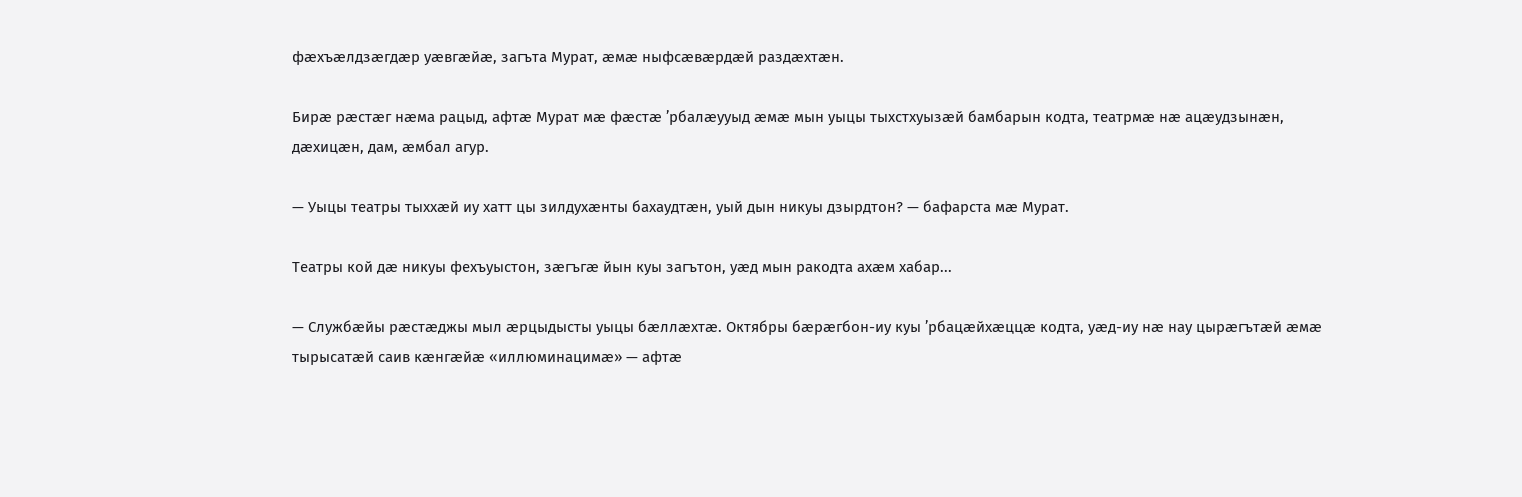фæхъæлдзæгдæр уæвгæйæ, загъта Мурат, æмæ ныфсæвæрдæй раздæхтæн.

Бирæ рæстæг нæма рацыд, афтæ Мурат мæ фæстæ ’рбалæууыд æмæ мын уыцы тыхстхуызæй бамбарын кодта, театрмæ нæ ацæудзынæн, дæхицæн, дам, æмбал агур.

— Уыцы театры тыххæй иу хатт цы зилдухæнты бахаудтæн, уый дын никуы дзырдтон? — бафарста мæ Мурат.

Театры кой дæ никуы фехъуыстон, зæгъгæ йын куы загътон, уæд мын ракодта ахæм хабар...

— Службæйы рæстæджы мыл æрцыдысты уыцы бæллæхтæ. Октябры бæрæгбон-иу куы ’рбацæйхæццæ кодта, уæд-иу нæ нау цырæгътæй æмæ тырысатæй саив кæнгæйæ «иллюминацимæ» — афтæ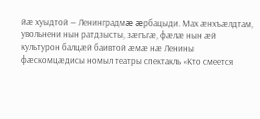йæ хуыдтой — Ленинградмæ æрбацыди. Мах æнхъæлдтам, увольнени нын ратдзысты, зæгъгæ, фæлæ нын æй культурон балцæй баивтой æмæ нæ Ленины фæскомцæдисы номыл театры спектакль «Кто смеется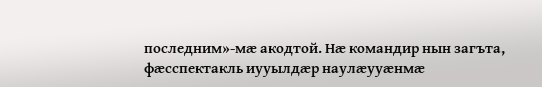последним»-мæ акодтой. Нæ командир нын загъта, фæсспектакль иууылдæр наулæууæнмæ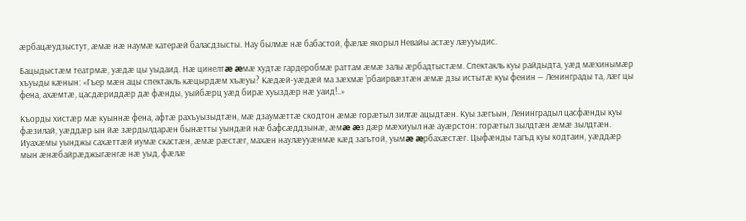æрбацæудзыстут, æмæ нæ наумæ катерæй баласдзысты. Нау былмæ нæ бабастой, фæлæ якорыл Невайы астæу лæууыдис.

Бацыдыстæм театрмæ, уæдæ цы уыдаид. Нæ цинелтæ æмæ худтæ гардеробмæ раттам æмæ залы æрбадтыстæм. Спектакль куы райдыдта, уæд мæхинымæр хъуыды кæнын: «Гъер мæн ацы спектакль кæцырдæм хъæуы? Кæдæй-уæдæй ма зæхмæ ’рбаирвæзтæн æмæ дзы истытæ куы фенин — Ленинграды та, лæг цы фена, ахæмтæ, цасдæриддæр дæ фæнды, уыйбæрц уæд бирæ хуыздæр нæ уаид!..»

Къорды хистæр мæ куыннæ фена, афтæ рахъуызыдтæн, мæ дзаумæттæ скодтон æмæ горæтыл зилгæ ацыдтæн. Куы зæгъын, Ленинградыл цасфæнды куы фæзилай, уæддæр ын йæ зæрдылдарæн бынæтты уындæй нæ бафсæддзынæ, æмæ æз дæр мæхиуыл нæ ауæрстон: горæтыл зылдтæн æмæ зылдтæн. Иуахæмы уынджы сахæттæй иумæ скастæн, æмæ рæстæг, махæн наулæууæнмæ кæд загътой, уымæ æрбахæстæг. Цыфæнды тагъд куы кодтаин, уæддæр мын æнæбайрæджыгæнгæ нæ уыд, фæлæ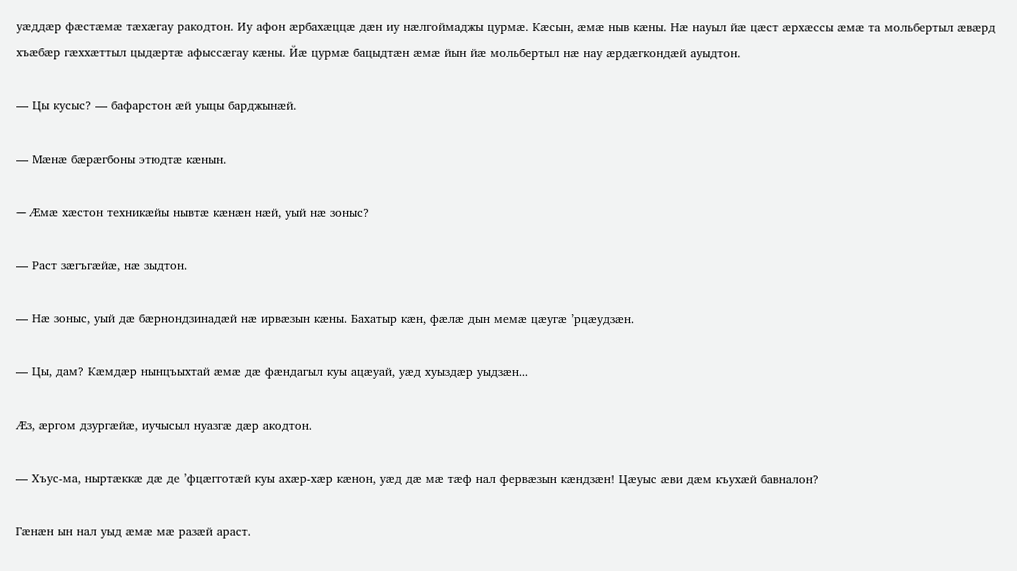уæддæр фæстæмæ тæхæгау ракодтон. Иу афон æрбахæццæ дæн иу нæлгоймаджы цурмæ. Кæсын, æмæ ныв кæны. Нæ науыл йæ цæст æрхæссы æмæ та мольбертыл æвæрд хъæбæр гæххæттыл цыдæртæ афыссæгау кæны. Йæ цурмæ бацыдтæн æмæ йын йæ мольбертыл нæ нау æрдæгкондæй ауыдтон.

— Цы кусыс? — бафарстон æй уыцы барджынæй.

— Мæнæ бæрæгбоны этюдтæ кæнын.

— Æмæ хæстон техникæйы нывтæ кæнæн нæй, уый нæ зоныс?

— Раст зæгъгæйæ, нæ зыдтон.

— Нæ зоныс, уый дæ бæрнондзинадæй нæ ирвæзын кæны. Бахатыр кæн, фæлæ дын мемæ цæугæ ’рцæудзæн.

— Цы, дам? Кæмдæр нынцъыхтай æмæ дæ фæндагыл куы ацæуай, уæд хуыздæр уыдзæн...

Æз, æргом дзургæйæ, иучысыл нуазгæ дæр акодтон.

— Хъус-ма, ныртæккæ дæ де ’фцæгготæй куы ахæр-хæр кæнон, уæд дæ мæ тæф нал фервæзын кæндзæн! Цæуыс æви дæм къухæй бавналон?

Гæнæн ын нал уыд æмæ мæ разæй араст.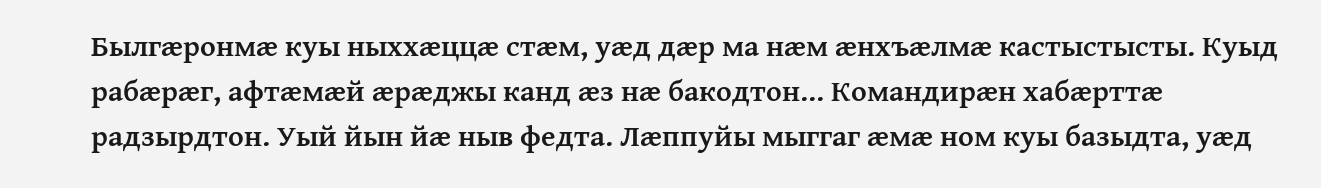Былгæронмæ куы ныххæццæ стæм, уæд дæр ма нæм æнхъæлмæ кастыстысты. Куыд рабæрæг, афтæмæй æрæджы канд æз нæ бакодтон... Командирæн хабæрттæ радзырдтон. Уый йын йæ ныв федта. Лæппуйы мыггаг æмæ ном куы базыдта, уæд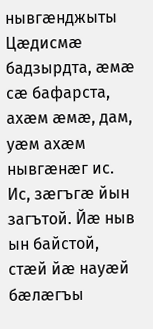нывгæнджыты Цæдисмæ бадзырдта, æмæ сæ бафарста, ахæм æмæ, дам, уæм ахæм нывгæнæг ис. Ис, зæгъгæ йын загътой. Йæ ныв ын байстой, стæй йæ науæй бæлæгъы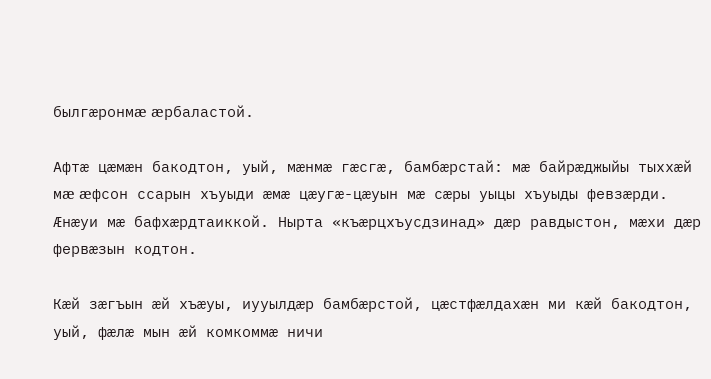былгæронмæ æрбаластой.

Афтæ цæмæн бакодтон, уый, мæнмæ гæсгæ, бамбæрстай: мæ байрæджыйы тыххæй мæ æфсон ссарын хъуыди æмæ цæугæ-цæуын мæ сæры уыцы хъуыды февзæрди. Æнæуи мæ бафхæрдтаиккой. Нырта «къæрцхъусдзинад» дæр равдыстон, мæхи дæр фервæзын кодтон.

Кæй зæгъын æй хъæуы, иууылдæр бамбæрстой, цæстфæлдахæн ми кæй бакодтон, уый, фæлæ мын æй комкоммæ ничи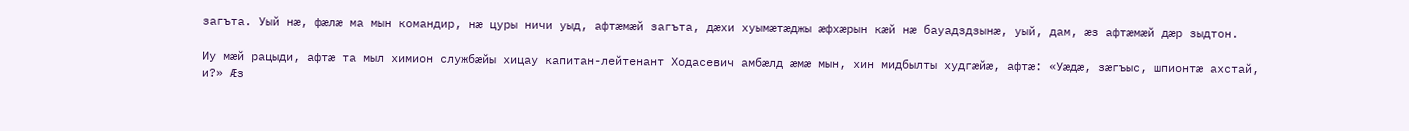загъта. Уый нæ, фæлæ ма мын командир, нæ цуры ничи уыд, афтæмæй загъта, дæхи хуымæтæджы æфхæрын кæй нæ бауадздзынæ, уый, дам, æз афтæмæй дæр зыдтон.

Иу мæй рацыди, афтæ та мыл химион службæйы хицау капитан-лейтенант Ходасевич амбæлд æмæ мын, хин мидбылты худгæйæ, афтæ: «Уæдæ, зæгъыс, шпионтæ ахстай, и?» Æз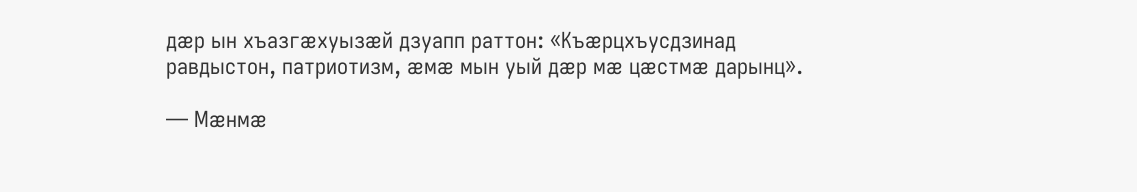дæр ын хъазгæхуызæй дзуапп раттон: «Къæрцхъусдзинад равдыстон, патриотизм, æмæ мын уый дæр мæ цæстмæ дарынц».

— Мæнмæ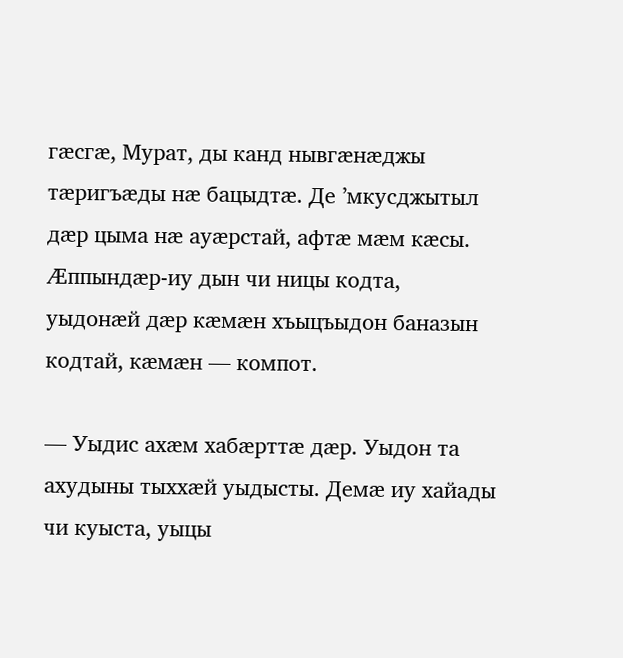гæсгæ, Мурат, ды канд нывгæнæджы тæригъæды нæ бацыдтæ. Де ’мкусджытыл дæр цыма нæ ауæрстай, афтæ мæм кæсы. Æппындæр-иу дын чи ницы кодта, уыдонæй дæр кæмæн хъыцъыдон баназын кодтай, кæмæн — компот.

— Уыдис ахæм хабæрттæ дæр. Уыдон та ахудыны тыххæй уыдысты. Демæ иу хайады чи куыста, уыцы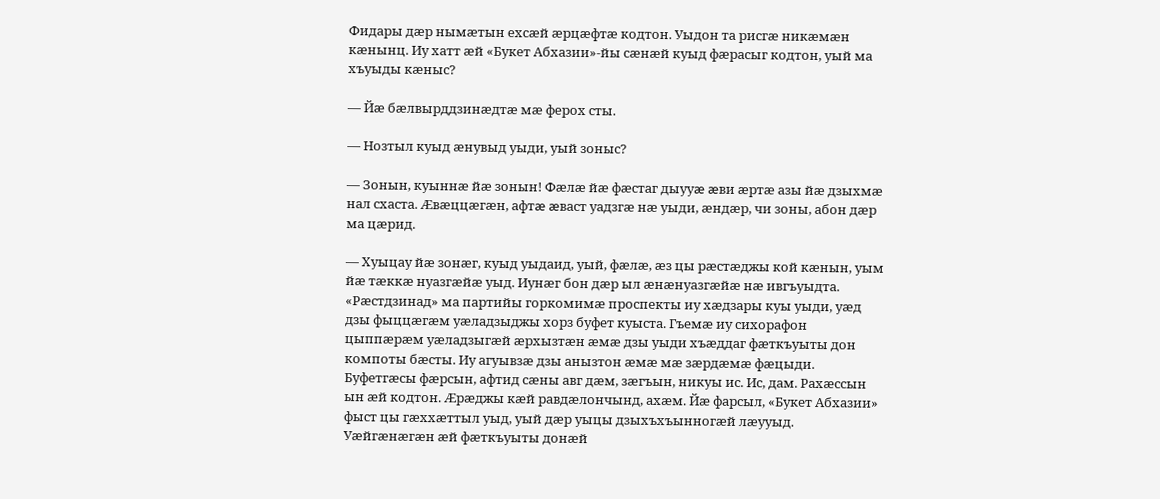Фидары дæр нымæтын ехсæй æрцæфтæ кодтон. Уыдон та рисгæ никæмæн кæнынц. Иу хатт æй «Букет Абхазии»-йы сæнæй куыд фæрасыг кодтон, уый ма хъуыды кæныс?

— Йæ бæлвырддзинæдтæ мæ ферох сты.

— Нозтыл куыд æнувыд уыди, уый зоныс?

— Зонын, куыннæ йæ зонын! Фæлæ йæ фæстаг дыууæ æви æртæ азы йæ дзыхмæ нал схаста. Æвæццæгæн, афтæ æваст уадзгæ нæ уыди, æндæр, чи зоны, абон дæр ма цæрид.

— Хуыцау йæ зонæг, куыд уыдаид, уый, фæлæ, æз цы рæстæджы кой кæнын, уым йæ тæккæ нуазгæйæ уыд. Иунæг бон дæр ыл æнæнуазгæйæ нæ ивгъуыдта. «Рæстдзинад» ма партийы горкомимæ проспекты иу хæдзары куы уыди, уæд дзы фыццæгæм уæладзыджы хорз буфет куыста. Гъемæ иу сихорафон цыппæрæм уæладзыгæй æрхызтæн æмæ дзы уыди хъæддаг фæткъуыты дон компоты бæсты. Иу агуывзæ дзы анызтон æмæ мæ зæрдæмæ фæцыди. Буфетгæсы фæрсын, афтид сæны авг дæм, зæгъын, никуы ис. Ис, дам. Рахæссын ын æй кодтон. Æрæджы кæй равдæлончынд, ахæм. Йæ фарсыл, «Букет Абхазии» фыст цы гæххæттыл уыд, уый дæр уыцы дзыхъхъынногæй лæууыд. Уæйгæнæгæн æй фæткъуыты донæй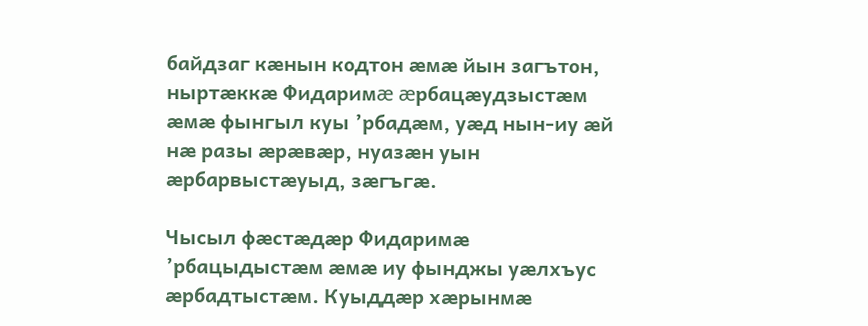байдзаг кæнын кодтон æмæ йын загътон, ныртæккæ Фидаримæ æрбацæудзыстæм æмæ фынгыл куы ’рбадæм, уæд нын-иу æй нæ разы æрæвæр, нуазæн уын æрбарвыстæуыд, зæгъгæ.

Чысыл фæстæдæр Фидаримæ ’рбацыдыстæм æмæ иу фынджы уæлхъус æрбадтыстæм. Куыддæр хæрынмæ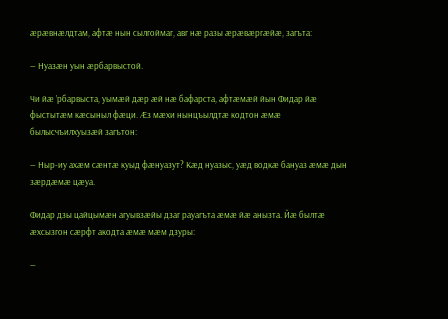æрæвнæлдтам, афтæ нын сылгоймаг, авг нæ разы æрæвæргæйæ, загъта:

— Нуазæн уын æрбарвыстой.

Чи йæ ’рбарвыста, уымæй дæр æй нæ бафарста, афтæмæй йын Фидар йæ фыстытæм кæсыныл фæци. Æз мæхи нынцъылдтæ кодтон æмæ былысчъилхуызæй загътон:

— Ныр-иу ахæм сæнтæ куыд фæнуазут? Кæд нуазыс, уæд водкæ бануаз æмæ дын зæрдæмæ цæуа.

Фидар дзы цайцымæн агуывзæйы дзаг рауагъта æмæ йæ анызта. Йæ былтæ æхсызгон сæрфт акодта æмæ мæм дзуры:

—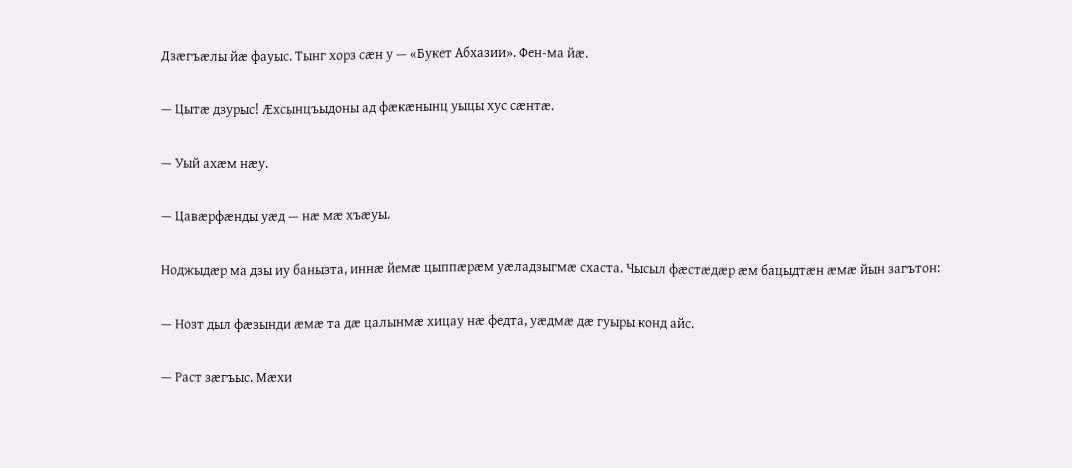Дзæгъæлы йæ фауыс. Тынг хорз сæн у — «Букет Абхазии». Фен-ма йæ.

— Цытæ дзурыс! Æхсынцъыдоны ад фæкæнынц уыцы хус сæнтæ.

— Уый ахæм нæу.

— Цавæрфæнды уæд — нæ мæ хъæуы.

Ноджыдæр ма дзы иу банызта, иннæ йемæ цыппæрæм уæладзыгмæ схаста. Чысыл фæстæдæр æм бацыдтæн æмæ йын загътон:

— Нозт дыл фæзынди æмæ та дæ цалынмæ хицау нæ федта, уæдмæ дæ гуыры конд айс.

— Раст зæгъыс. Мæхи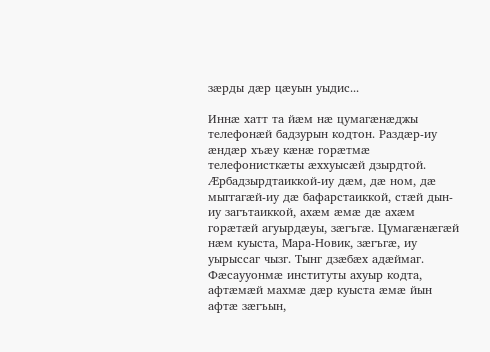зæрды дæр цæуын уыдис...

Иннæ хатт та йæм нæ цумагæнæджы телефонæй бадзурын кодтон. Раздæр-иу æндæр хъæу кæнæ горæтмæ телефонисткæты æххуысæй дзырдтой. Æрбадзырдтаиккой-иу дæм, дæ ном, дæ мыггагæй-иу дæ бафарстаиккой, стæй дын-иу загътаиккой, ахæм æмæ дæ ахæм горæтæй агуырдæуы, зæгъгæ. Цумагæнæгæй нæм куыста, Мара-Новик, зæгъгæ, иу уырыссаг чызг. Тынг дзæбæх адæймаг. Фæсаууонмæ институты ахуыр кодта, афтæмæй махмæ дæр куыста æмæ йын афтæ зæгъын,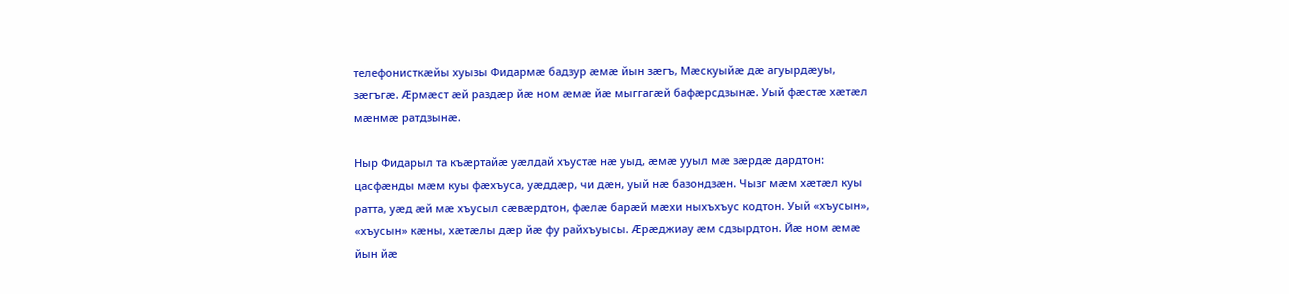телефонисткæйы хуызы Фидармæ бадзур æмæ йын зæгъ, Мæскуыйæ дæ агуырдæуы, зæгъгæ. Æрмæст æй раздæр йæ ном æмæ йæ мыггагæй бафæрсдзынæ. Уый фæстæ хæтæл мæнмæ ратдзынæ.

Ныр Фидарыл та къæртайæ уæлдай хъустæ нæ уыд, æмæ ууыл мæ зæрдæ дардтон: цасфæнды мæм куы фæхъуса, уæддæр, чи дæн, уый нæ базондзæн. Чызг мæм хæтæл куы ратта, уæд æй мæ хъусыл сæвæрдтон, фæлæ барæй мæхи ныхъхъус кодтон. Уый «хъусын», «хъусын» кæны, хæтæлы дæр йæ фу райхъуысы. Æрæджиау æм сдзырдтон. Йæ ном æмæ йын йæ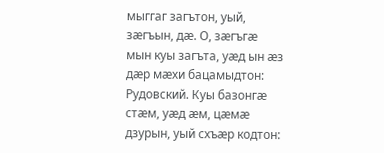мыггаг загътон, уый, зæгъын, дæ. О, зæгъгæ мын куы загъта, уæд ын æз дæр мæхи бацамыдтон: Рудовский. Куы базонгæ стæм, уæд æм, цæмæ дзурын, уый схъæр кодтон: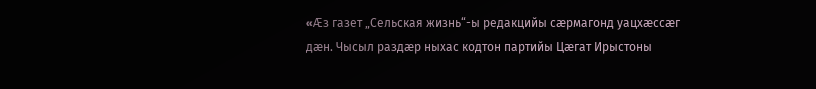«Æз газет „Сельская жизнь“-ы редакцийы сæрмагонд уацхæссæг дæн. Чысыл раздæр ныхас кодтон партийы Цæгат Ирыстоны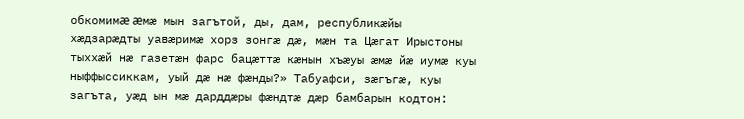обкомимæ æмæ мын загътой, ды, дам, республикæйы хæдзарæдты уавæримæ хорз зонгæ дæ, мæн та Цæгат Ирыстоны тыххæй нæ газетæн фарс бацæттæ кæнын хъæуы æмæ йæ иумæ куы ныффыссиккам, уый дæ нæ фæнды?» Табуафси, зæгъгæ, куы загъта, уæд ын мæ дарддæры фæндтæ дæр бамбарын кодтон: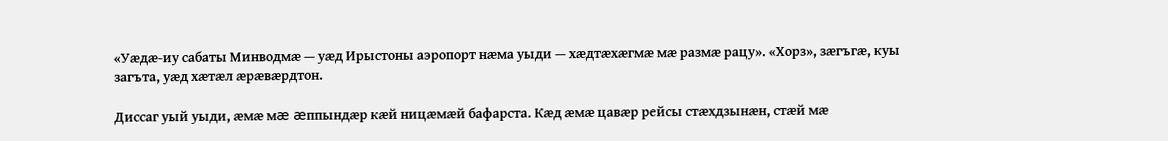«Уæдæ-иу сабаты Минводмæ — уæд Ирыстоны аэропорт нæма уыди — хæдтæхæгмæ мæ размæ рацу». «Хорз», зæгъгæ, куы загъта, уæд хæтæл æрæвæрдтон.

Диссаг уый уыди, æмæ мæ æппындæр кæй ницæмæй бафарста. Кæд æмæ цавæр рейсы стæхдзынæн, стæй мæ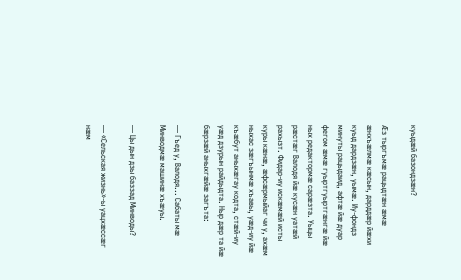куыдæй базондзæн?

Æз тыргъмæ рацыдтæн æмæ æнхъæлмæ кæсын, дарддæр йæхи куыд дардзæн, уымæ. Иу-фондз минуты рацыдаид, афтæ йæ дуар фегом æмæ гуыртгуыртгæнгæ йæ ных редактормæ сарæзта. Уыцы рæстæг Валодя йæ кусæн уатæй рахызт. Фидар-иу искæмæй исты куры кæнæ, æфсæрмыйаг чи у, ахæм ныхас зæгъынмæ хъавы, уæд-иу йæ къæбут аныхæгау кодта, стæй-иу уæд дзурын райдыдта. Ныр дæр та йæ бæрзæй аныхгæйæ загъта:

— Гъед у, Валодя... Сабаты мæ Минводмæ машинæ хъæуы.

— Цы дын дзы баззад Минводы?

— «Сельская жизнь»-ы уацхæссæг нæм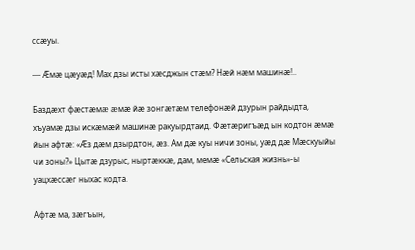ссæуы.

— Æмæ цæуæд! Мах дзы исты хæсджын стæм? Нæй нæм машинæ!..

Баздæхт фæстæмæ æмæ йæ зонгæтæм телефонæй дзурын райдыдта, хъуамæ дзы искæмæй машинæ ракуырдтаид. Фæтæригъæд ын кодтон æмæ йын афтæ: «Æз дæм дзырдтон, æз. Ам дæ куы ничи зоны, уæд дæ Мæскуыйы чи зоны?» Цытæ дзурыс, ныртæккæ, дам, мемæ «Сельская жизнь»-ы уацхæссæг ныхас кодта.

Афтæ ма, зæгъын,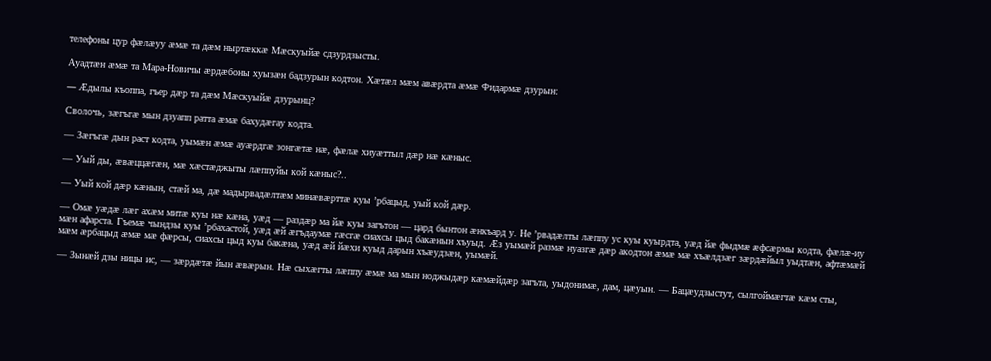телефоны цур фæлæуу æмæ та дæм ныртæккæ Мæскуыйæ сдзурдзысты.

Ауадтæн æмæ та Мара-Новичы æрдæбоны хуызæн бадзурын кодтон. Хæтæл мæм авæрдта æмæ Фидармæ дзурын:

— Æдылы къоппа, гъер дæр та дæм Мæскуыйæ дзурынц?

Сволочь, зæгъгæ мын дзуапп ратта æмæ бахудæгау кодта.

— Зæгъгæ дын раст кодта, уымæн æмæ ауæрдгæ зонгæтæ нæ, фæлæ хиуæттыл дæр нæ кæныс.

— Уый ды, æвæццæгæн, мæ хæстæджыты лæппуйы кой кæныс?..

— Уый кой дæр кæнын, стæй ма, дæ мадырвадæлтæм минæвæрттæ куы ’рбацыд, уый кой дæр.

— Омæ уæдæ лæг ахæм митæ куы нæ кæна, уæд — раздæр ма йæ куы загътон — цард бынтон æнкъард у. Не ’рвадæлты лæппу ус куы куырдта, уæд йæ фыдмæ æфсæрмы кодта, фæлæ-иу мæн афарста. Гъемæ чындзы куы ’рбахастой, уæд æй æгъдаумæ гæсгæ сиахсы цыд бакæнын хъуыд. Æз уымæй размæ нуазгæ дæр акодтон æмæ мæ хъæлдзæг зæрдæйыл уыдтæн, афтæмæй мæм æрбацыд æмæ мæ фæрсы, сиахсы цыд куы бакæна, уæд æй йæхи куыд дарын хъæудзæн, уымæй.

— Зынæй дзы ницы ис, — зæрдæтæ йын æвæрын. Нæ сыхæгты лæппу æмæ ма мын ноджыдæр кæмæйдæр загъта, уыдонимæ, дам, цæуын. — Бацæудзыстут, сылгоймæгтæ кæм сты,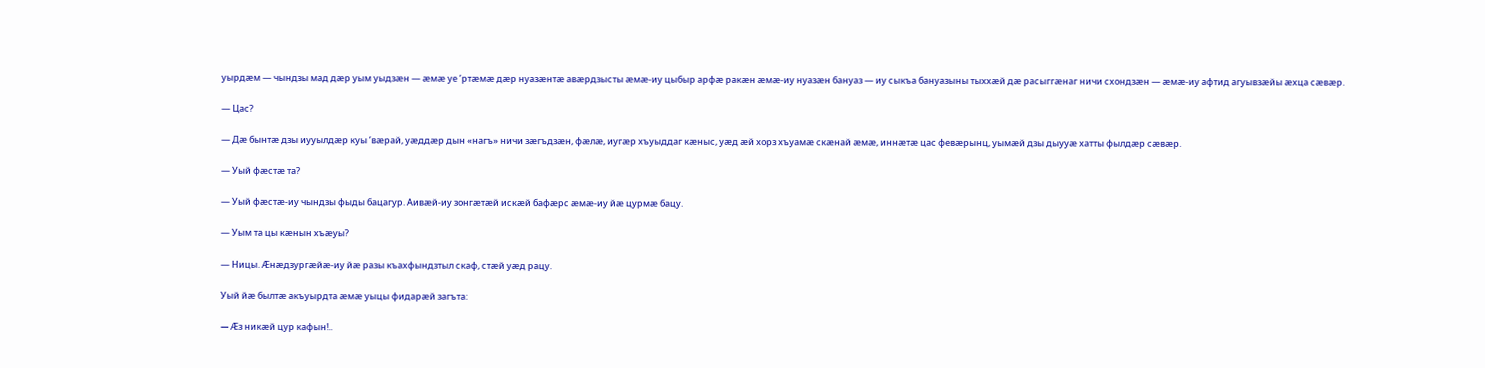уырдæм — чындзы мад дæр уым уыдзæн — æмæ уе ’ртæмæ дæр нуазæнтæ авæрдзысты æмæ-иу цыбыр арфæ ракæн æмæ-иу нуазæн бануаз — иу сыкъа бануазыны тыххæй дæ расыггæнаг ничи схондзæн — æмæ-иу афтид агуывзæйы æхца сæвæр.

— Цас?

— Дæ бынтæ дзы иууылдæр куы ’вæрай, уæддæр дын «нагъ» ничи зæгъдзæн, фæлæ, иугæр хъуыддаг кæныс, уæд æй хорз хъуамæ скæнай æмæ, иннæтæ цас февæрынц, уымæй дзы дыууæ хатты фылдæр сæвæр.

— Уый фæстæ та?

— Уый фæстæ-иу чындзы фыды бацагур. Аивæй-иу зонгæтæй искæй бафæрс æмæ-иу йæ цурмæ бацу.

— Уым та цы кæнын хъæуы?

— Ницы. Æнæдзургæйæ-иу йæ разы къахфындзтыл скаф, стæй уæд рацу.

Уый йæ былтæ акъуырдта æмæ уыцы фидарæй загъта:

— Æз никæй цур кафын!..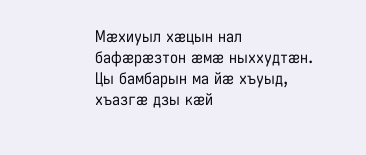Мæхиуыл хæцын нал бафæрæзтон æмæ ныххудтæн. Цы бамбарын ма йæ хъуыд, хъазгæ дзы кæй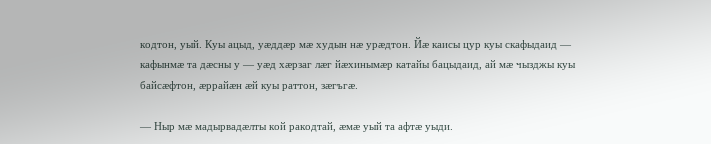кодтон, уый. Куы ацыд, уæддæр мæ худын нæ урæдтон. Йæ каисы цур куы скафыдаид — кафынмæ та дæсны у — уæд хæрзаг лæг йæхинымæр катайы бацыдаид, ай мæ чызджы куы байсæфтон, æррайæн æй куы раттон, зæгъгæ.

— Ныр мæ мадырвадæлты кой ракодтай, æмæ уый та афтæ уыди.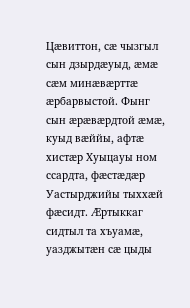Цæвиттон, сæ чызгыл сын дзырдæуыд, æмæ сæм минæвæрттæ æрбарвыстой. Фынг сын æрæвæрдтой æмæ, куыд вæййы, афтæ хистæр Хуыцауы ном ссардта, фæстæдæр Уастырджийы тыххæй фæсидт. Æртыккаг сидтыл та хъуамæ, уазджытæн сæ цыды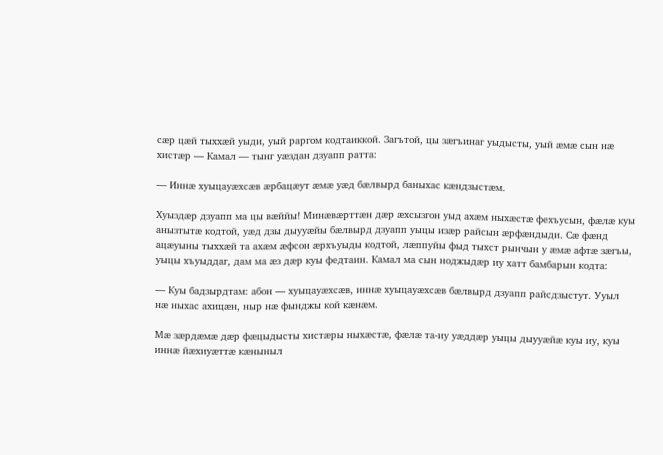сæр цæй тыххæй уыди, уый раргом кодтаиккой. Загътой, цы зæгъинаг уыдысты, уый æмæ сын нæ хистæр — Камал — тынг уæздан дзуапп ратта:

— Иннæ хуыцауæхсæв æрбацæут æмæ уæд бæлвырд баныхас кæндзыстæм.

Хуыздæр дзуапп ма цы вæййы! Минæвæрттæн дæр æхсызгон уыд ахæм ныхæстæ фехъусын, фæлæ куы анызтытæ кодтой, уæд дзы дыууæйы бæлвырд дзуапп уыцы изæр райсын æрфæндыди. Сæ фæнд ацæуыны тыххæй та ахæм æфсон æрхъуыды кодтой, лæппуйы фыд тыхст рынчын у æмæ афтæ зæгъы, уыцы хъуыддаг, дам ма æз дæр куы федтаин. Камал ма сын ноджыдæр иу хатт бамбарын кодта:

— Куы бадзырдтам: абон — хуыцауæхсæв, иннæ хуыцауæхсæв бæлвырд дзуапп райсдзыстут. Ууыл нæ ныхас ахицæн, ныр нæ фынджы кой кæнæм.

Мæ зæрдæмæ дæр фæцыдысты хистæры ныхæстæ, фæлæ та-иу уæддæр уыцы дыууæйæ куы иу, куы иннæ йæхиуæттæ кæныныл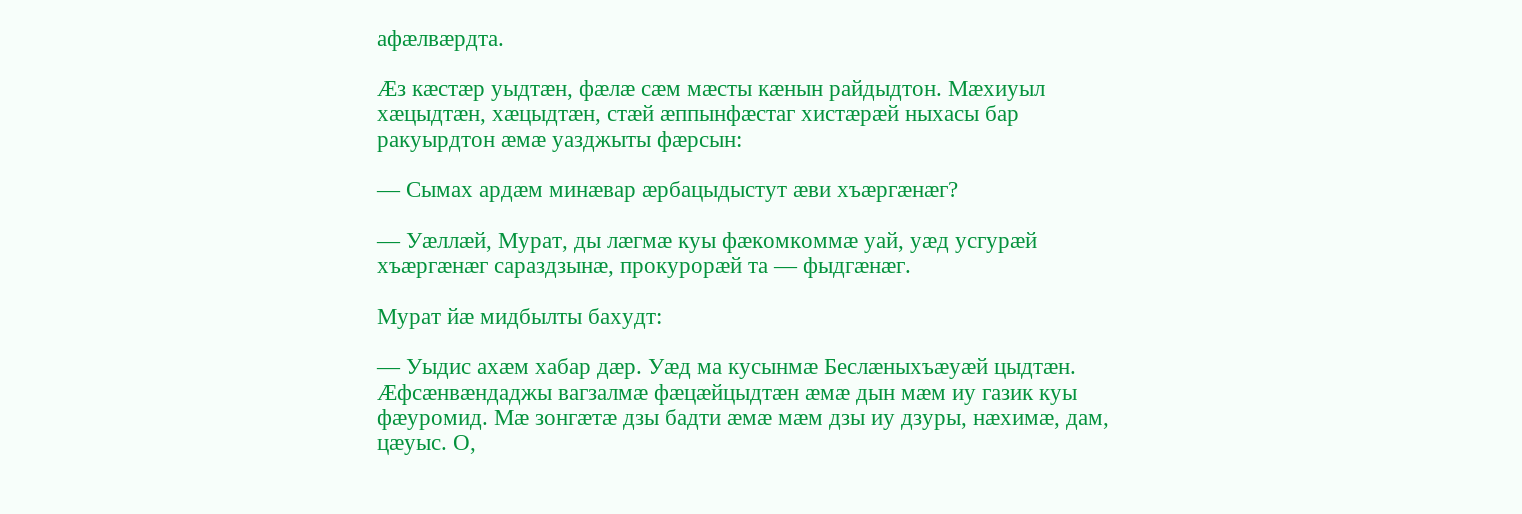афæлвæрдта.

Æз кæстæр уыдтæн, фæлæ сæм мæсты кæнын райдыдтон. Мæхиуыл хæцыдтæн, хæцыдтæн, стæй æппынфæстаг хистæрæй ныхасы бар ракуырдтон æмæ уазджыты фæрсын:

— Сымах ардæм минæвар æрбацыдыстут æви хъæргæнæг?

— Уæллæй, Мурат, ды лæгмæ куы фæкомкоммæ уай, уæд усгурæй хъæргæнæг сараздзынæ, прокурорæй та — фыдгæнæг.

Мурат йæ мидбылты бахудт:

— Уыдис ахæм хабар дæр. Уæд ма кусынмæ Беслæныхъæуæй цыдтæн. Æфсæнвæндаджы вагзалмæ фæцæйцыдтæн æмæ дын мæм иу газик куы фæуромид. Мæ зонгæтæ дзы бадти æмæ мæм дзы иу дзуры, нæхимæ, дам, цæуыс. О,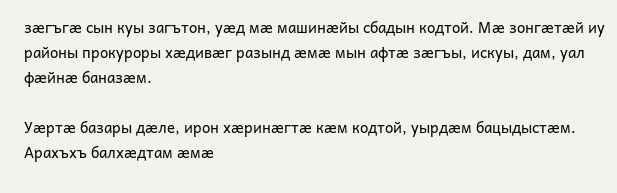зæгъгæ сын куы загътон, уæд мæ машинæйы сбадын кодтой. Мæ зонгæтæй иу районы прокуроры хæдивæг разынд æмæ мын афтæ зæгъы, искуы, дам, уал фæйнæ баназæм.

Уæртæ базары дæле, ирон хæринæгтæ кæм кодтой, уырдæм бацыдыстæм. Арахъхъ балхæдтам æмæ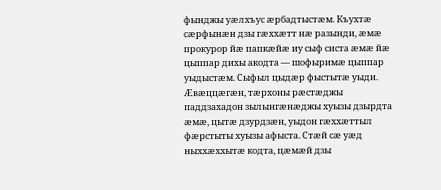фынджы уæлхъус æрбадтыстæм. Къухтæ сæрфынæн дзы гæххæтт нæ разынди, æмæ прокурор йæ папкæйæ иу сыф систа æмæ йæ цыппар дихы акодта — шофыримæ цыппар уыдыстæм. Сыфыл цыдæр фыстытæ уыди. Æвæццæгæн, тæрхоны рæстæджы паддзахадон зылынгæнæджы хуызы дзырдта æмæ, цытæ дзурдзæн, уыдон гæххæттыл фæрстыты хуызы афыста. Стæй сæ уæд ныххæххытæ кодта, цæмæй дзы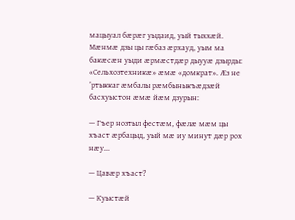мацыуал бæрæг уыдаид, уый тыххæй. Мæнмæ дзы цы гæбаз æрхауд, уым ма бакæсæн уыди æрмæстдæр дыууæ дзырды: «Сельхозтехникæ» æмæ «домкрат». Æз не ’ртыккаг æмбалы рæмбыныкъæдзæй басхуыстон æмæ йæм дзурын:

— Гъер нозтыл фестæм, фæлæ мæм цы хъаст æрбацыд, уый мæ иу минут дæр рох нæу...

— Цавæр хъаст?

— Куыстæй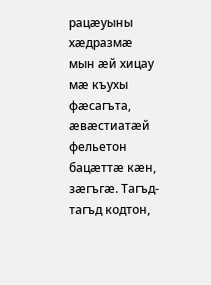рацæуыны хæдразмæ мын æй хицау мæ къухы фæсагъта, æвæстиатæй фельетон бацæттæ кæн, зæгъгæ. Тагъд-тагъд кодтон,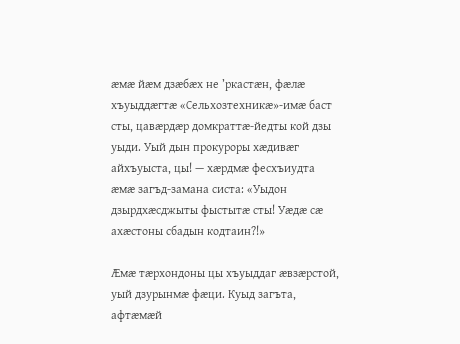æмæ йæм дзæбæх не ’ркастæн, фæлæ хъуыддæгтæ «Сельхозтехникæ»-имæ баст сты, цавæрдæр домкраттæ-йедты кой дзы уыди. Уый дын прокуроры хæдивæг айхъуыста, цы! — хæрдмæ фесхъиудта æмæ загъд-замана систа: «Уыдон дзырдхæсджыты фыстытæ сты! Уæдæ сæ ахæстоны сбадын кодтаин?!»

Æмæ тæрхондоны цы хъуыддаг æвзæрстой, уый дзурынмæ фæци. Куыд загъта, афтæмæй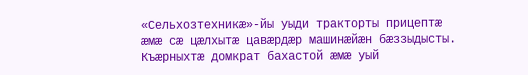«Сельхозтехникæ»-йы уыди тракторты прицептæ æмæ сæ цæлхытæ цавæрдæр машинæйæн бæззыдысты. Къæрныхтæ домкрат бахастой æмæ уый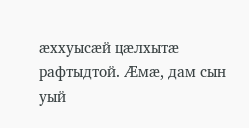æххуысæй цæлхытæ рафтыдтой. Æмæ, дам сын уый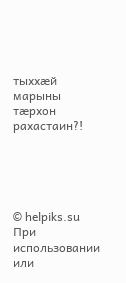тыххæй марыны тæрхон рахастаин?!





© helpiks.su При использовании или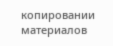копировании материалов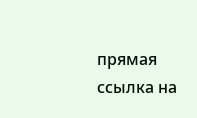прямая ссылка на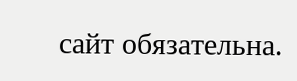сайт обязательна.